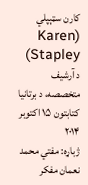کارن سټېپلي (Karen Stapley)
د آرشیف متخصصه، د برتانیا کتابتون ۱۵ اکتوبر ۲۰۱۴
ژباړه: مفتي محمد نعمان مفکر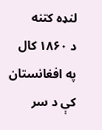لنډه کتنه
د ۱۸۶۰ کال په افغانستان کې د سر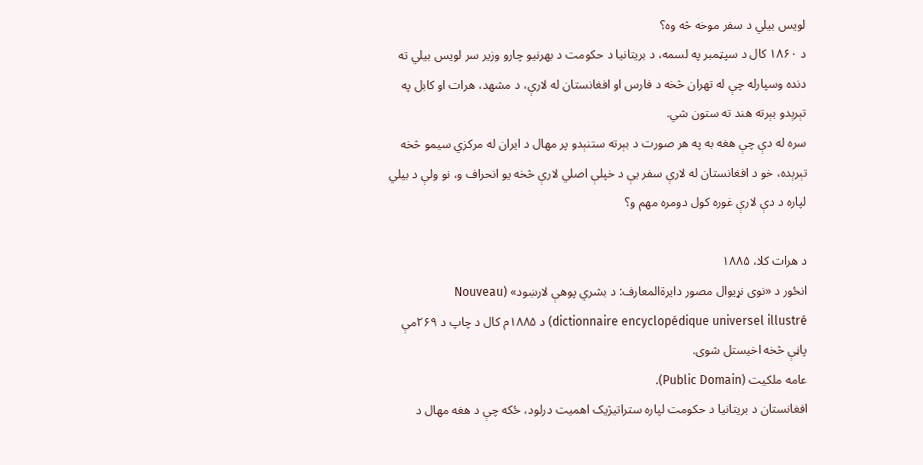لويس بيلي د سفر موخه څه وه؟
د ۱۸۶۰ کال د سپټمبر په لسمه، د بریتانیا د حکومت د بهرنیو چارو وزیر سر لويس بيلي ته دنده وسپارله چې له تهران څخه د فارس او افغانستان له لارې، د مشهد، هرات او کابل په تېرېدو بېرته هند ته ستون شي.
سره له دې چې هغه به په هر صورت د بېرته ستنېدو پر مهال د ایران له مرکزي سیمو څخه تېرېده، خو د افغانستان له لارې سفر یې د خپلې اصلي لارې څخه یو انحراف و، نو ولې د بيلي لپاره د دې لارې غوره کول دومره مهم و؟

د هرات کلا، ۱۸۸۵
انځور د «نوی نړیوال مصور دایرةالمعارف: د بشري پوهې لارښود» (Nouveau dictionnaire encyclopédique universel illustré) د ۱۸۸۵م کال د چاپ د ۲۶۹مې پاڼې څخه اخیستل شوی.
عامه ملکیت (Public Domain).
افغانستان د بریتانیا د حکومت لپاره ستراتیژیک اهمیت درلود، ځکه چې د هغه مهال د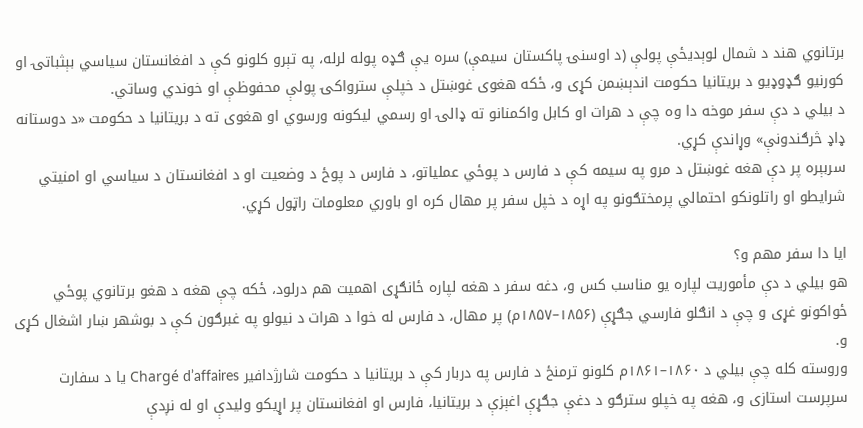برتانوي هند د شمال لوېدیځې پولې (د اوسنۍ پاکستان سیمې) سره یې ګډه پوله لرله، په تېرو کلونو کې د افغانستان سیاسي بېثباتۍ او کورنیو ګډوډیو د بریتانیا حکومت اندېښمن کړی و، ځکه هغوی غوښتل د خپلې سترواکۍ پولې محفوظې او خوندي وساتي.
د بيلي د دې سفر موخه دا وه چې د هرات او کابل واکمنانو ته ډالۍ او رسمي لیکونه ورسوي او هغوی ته د بریتانیا د حکومت «د دوستانه ډاډ څرګندونې» وړاندې کړي.
سربېره پر دې هغه غوښتل د مرو په سیمه کې د فارس د پوځي عملیاتو، د فارس د پوځ د وضعیت او د افغانستان د سیاسي او امنیتي شرایطو او راتلونکو احتمالي پرمختګونو په اړه د خپل سفر پر مهال کره او باوري معلومات راټول کړي.

ایا دا سفر مهم و؟
هو بيلي د دې مأموریت لپاره یو مناسب کس و، دغه سفر د هغه لپاره ځانګړی اهمیت هم درلود، ځکه چې هغه د هغو برتانوي پوځي ځواکونو غړی و چې د انګلو فارسي جګړې (۱۸۵۶–۱۸۵۷م) پر مهال، د فارس له خوا د هرات د نیولو په غبرګون کې د بوشهر ښار اشغال کړی و.
وروسته کله چې بيلي د ۱۸۶۰–۱۸۶۱م کلونو ترمنځ د فارس په دربار کې د بریتانیا د حکومت شارژدافیر Chargé d’affaires یا د سفارت سرپرست استازی و، هغه په خپلو سترګو د دغې جګړې اغېزې د بریتانیا، فارس او افغانستان پر اړیکو ولیدې او له نږدې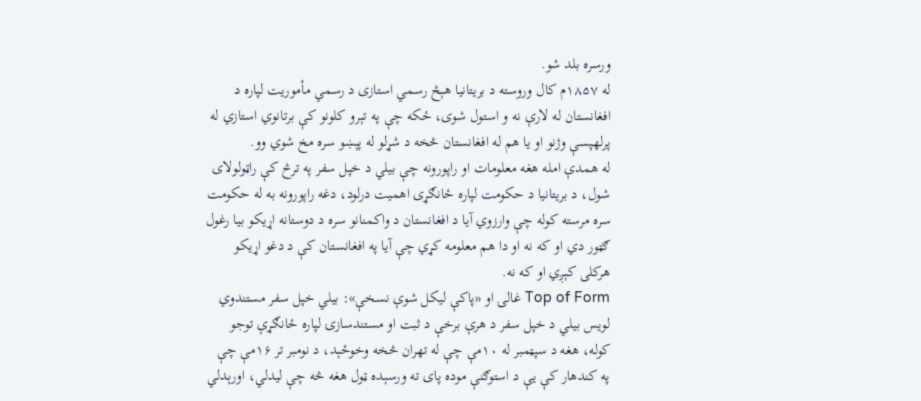ورسره بلد شو.
له ۱۸۵۷م کال وروسته د بریتانیا هېڅ رسمي استازی د رسمي مأموریت لپاره د افغانستان له لارې نه و استول شوی، ځکه چې په تېرو کلونو کې برتانوي استازي له پرلهپسې وژنو او یا هم له افغانستان څخه د شړلو له پېښو سره مخ شوي وو.
له همدې امله هغه معلومات او راپورونه چې بيلي د خپل سفر په ترڅ کې راټولولای شول، د بریتانیا د حکومت لپاره ځانګړی اهمیت درلود، دغه راپورونه به له حکومت سره مرسته کوله چې وارزوي آیا د افغانستان د واکمنانو سره د دوستانه اړیکو بیا رغول ګټور دي او که نه او دا هم معلومه کړي چې آیا په افغانستان کې د دغو اړیکو هرکلی کېږي او که نه.
Top of Form غالۍ او «پاکې لیکل شوې نسخې»: بيلي خپل سفر مستندوي
لويس بيلي د خپل سفر د هرې برخې د ثبت او مستندسازۍ لپاره ځانګړې توجو کوله، هغه د سپټمبر له ۱۰مې چې له تهران څخه وخوځېد، د نومبر تر ۱۶مې چې په کندهار کې یې د استوګنې موده پای ته ورسېده ټول هغه څه چې لیدلي، اورېدلي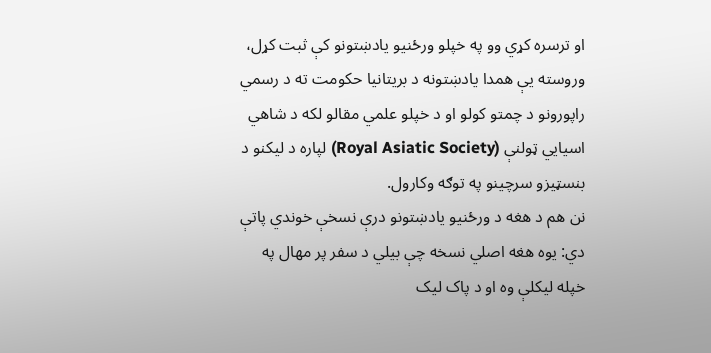او ترسره کړي وو په خپلو ورځنیو یادښتونو کې ثبت کړل، وروسته یې همدا یادښتونه د بریتانیا حکومت ته د رسمي راپورونو د چمتو کولو او د خپلو علمي مقالو لکه د شاهي اسیايي ټولنې (Royal Asiatic Society) لپاره د لیکنو د بنسټیزو سرچینو په توګه وکارول.
نن هم د هغه د ورځنیو یادښتونو درې نسخې خوندي پاتې دي: یوه هغه اصلي نسخه چې بيلي د سفر پر مهال په خپله لیکلې وه او د پاک لیک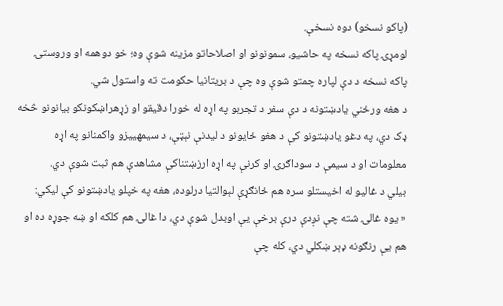(پاکو نسخو) دوه نسخې.
لومړۍ پاکه نسخه په حاشیو، سمونونو او اصلاحاتو مزینه شوې وه؛ خو دوهمه او وروستۍ پاکه نسخه د دې لپاره چمتو شوې وه چې د بریتانیا حکومت ته واستول شي.
د هغه ورځني یادښتونه د دې سفر د تجربو په اړه له خورا دقیقو او زړهراښکونکو بیانونو څخه ډک دي، په دغو یادښتونو کې د هغو ځایونو د لیدنې نېټې، د سیمهییزو واکمنانو په اړه معلومات او د سیمې د سوداګرۍ او کرنې په اړه ارزښتناکې مشاهدې هم ثبت شوې دي.
بيلي د غالیو له اخیستلو سره هم ځانګړې لېوالتیا درلوده، هغه په خپلو یادښتونو کې لیکي:
« یوه غالۍ شته چې نږدې درې برخې یې اوبدل شوې دي، دا غالۍ هم کلکه او ښه جوړه ده او هم یې رنګونه ډېر ښکلي دي، کله چې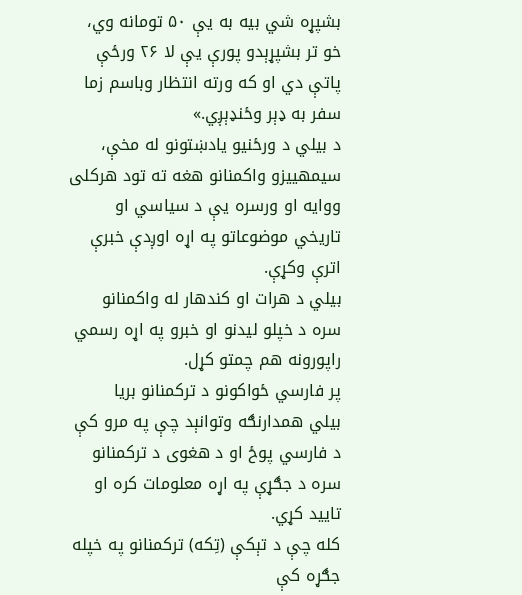بشپړه شي بیه به یې ۵۰ تومانه وي، خو تر بشپړېدو پورې یې لا ۲۶ ورځې پاتې دي او که ورته انتظار وباسم زما سفر به ډېر وځنډېږي.»
د بيلي د ورځنیو یادښتونو له مخې، سیمهییزو واکمنانو هغه ته تود هرکلی ووایه او ورسره یې د سیاسي او تاریخي موضوعاتو په اړه اوږدې خبرې اترې وکړې.
بيلي د هرات او کندهار له واکمنانو سره د خپلو لیدنو او خبرو په اړه رسمي راپورونه هم چمتو کړل.
پر فارسي ځواکونو د ترکمنانو بریا
بيلي همدارنګه وتوانېد چې په مرو کې د فارسي پوځ او د هغوی د ترکمنانو سره د جګړې په اړه معلومات کره او تایید کړي.
کله چې د تېکې (تِکه) ترکمنانو په خپله جګړه کې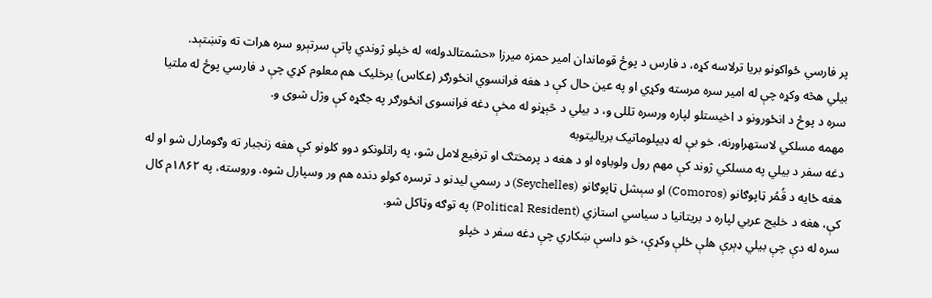پر فارسي ځواکونو بریا ترلاسه کړه، د فارس د پوځ قوماندان امیر حمزه میرزا «حشمتالدوله» له خپلو ژوندي پاتې سرتېرو سره هرات ته وتښتېد.
بيلي هڅه وکړه چې له امیر سره مرسته وکړي او په عین حال کې د هغه فرانسوي انځورګر (عکاس) برخلیک هم معلوم کړي چې د فارسي پوځ له ملتیا سره د پوځ د انځورونو د اخیستلو لپاره ورسره تللی و، د بيلي د څېړنو له مخې دغه فرانسوی انځورګر په جګړه کې وژل شوی و.
مهمه مسلکي لاستهراوړنه، خو بې له ډیپلوماتیک بریالیتوبه
دغه سفر د بيلي په مسلکي ژوند کې مهم رول ولوباوه او د هغه د پرمختګ او ترفیع لامل شو، په راتلونکو دوو کلونو کې هغه زنجبار ته وګومارل شو او له هغه ځایه د قُمُر ټاپوګانو (Comoros) او سېشل ټاپوګانو (Seychelles) د رسمي لیدنو د ترسره کولو دنده هم ور وسپارل شوه. وروسته، په ۱۸۶۲م کال کې، هغه د خلیج عربي لپاره د بریتانیا د سیاسي استازي (Political Resident) په توګه وټاکل شو.
سره له دې چې بيلي ډېرې هلې ځلې وکړې، خو داسې ښکاري چې دغه سفر د خپلو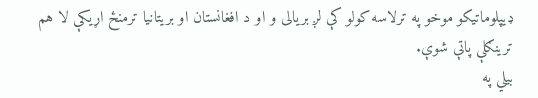ډیپلوماتیکو موخو په ترلاسه کولو کې لږ بریالی و او د افغانستان او بریتانیا ترمنځ اړیکې لا هم ترینګلې پاتې شوې.
بيلي په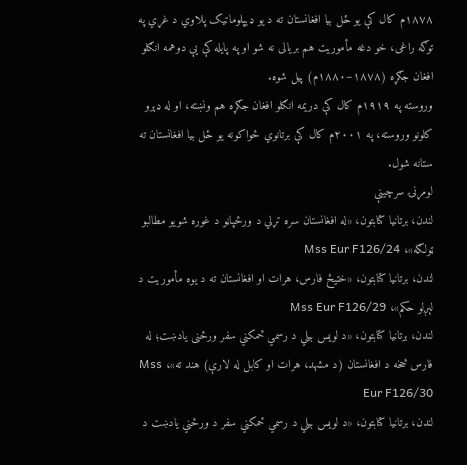۱۸۷۸م کال کې یو ځل بیا افغانستان ته د یو ډیپلوماتیک پلاوي د غړي په توګه راغی، خو دغه مأموریت هم بریالی نه شو او په پایله کې یې دوهمه انګلو افغان جګړه (۱۸۷۸–۱۸۸۰م) پیل شوه.
وروسته په ۱۹۱۹م کال کې دریمه انګلو افغان جګړه هم ونښته، او له ډېرو کلونو وروسته، په ۲۰۰۱م کال کې برتانوي ځواکونه یو ځل بیا افغانستان ته ستانه شول.
لومړنۍ سرچینې
لندن، برتانیا کتابتون، «له افغانستان سره تړلي د ورځپاڼو د غوره شویو مطالبو ټولګه»، Mss Eur F126/24
لندن، برتانیا کتابتون، «ختیځ فارس، هرات او افغانستان ته د یوه مأموریت د لېږلو حکم»، Mss Eur F126/29
لندن، برتانیا کتابتون، «د لويس بيلي د رسمي ځمکني سفر ورځنی یادښت؛ له فارس څخه د افغانستان (د مشهد، هرات او کابل له لارې) هند ته»، Mss Eur F126/30
لندن، برتانیا کتابتون، «د لويس بيلي د رسمي ځمکني سفر د ورځني یادښت د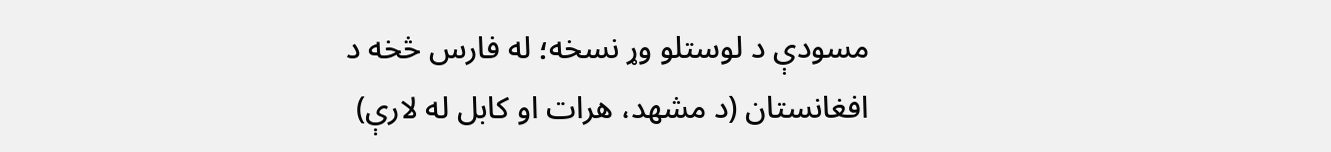مسودې د لوستلو وړ نسخه؛ له فارس څخه د افغانستان (د مشهد، هرات او کابل له لارې)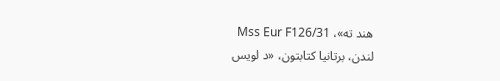هند ته»، Mss Eur F126/31
لندن، برتانیا کتابتون، «د لويس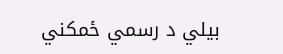بيلي د رسمي ځمکني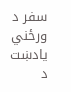سفر د ورځني یادښت د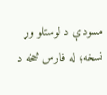مسودې د لوستلو وړ نسخه؛ له فارس څخه د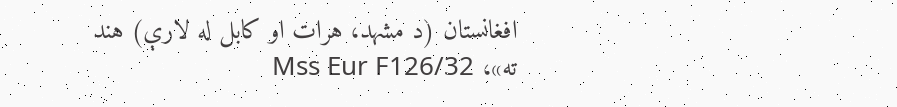افغانستان (د مشهد، هرات او کابل له لارې) هند ته»، Mss Eur F126/32